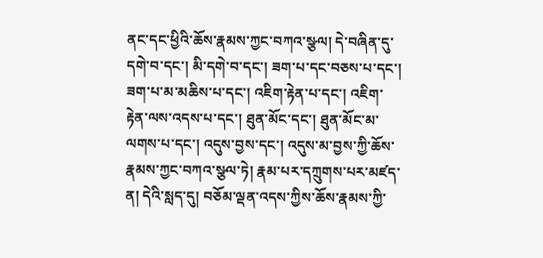ནང་དང་ཕྱིའི་ཆོས་རྣམས་ཀྱང་བཀའ་སྩལ། དེ་བཞིན་དུ་དགེ་བ་དང་། མི་དགེ་བ་དང་། ཟག་པ་དང་བཅས་པ་དང་། ཟག་པ་མ་མཆིས་པ་དང་། འཇིག་རྟེན་པ་དང་། འཇིག་རྟེན་ལས་འདས་པ་དང་། ཐུན་མོང་དང་། ཐུན་མོང་མ་ལགས་པ་དང་། འདུས་བྱས་དང་། འདུས་མ་བྱས་ཀྱི་ཆོས་རྣམས་ཀྱང་བཀའ་སྩལ་ཏེ། རྣམ་པར་དཀྲུགས་པར་མཛད་ན། དེའི་སླད་དུ། བཅོམ་ལྡན་འདས་ཀྱིས་ཆོས་རྣམས་ཀྱི་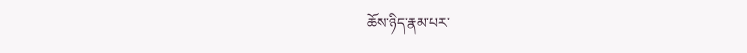ཆོས་ཉིད་རྣམ་པར་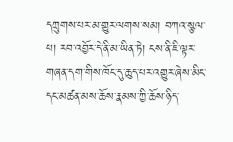དཀྲུགས་པར་མ་གྱུར་ལགས་སམ། བཀའ་སྩལ་པ། རབ་འབྱོར་དེ་ནི་མ་ཡིན་ཏེ། ངས་ནི་ཇི་ལྟར་གཞན་དག་གིས་ཁོང་དུ་ཆུད་པར་འགྱུར་ཞེས་མིང་དང་མཚན་མས་ཆོས་རྣམས་ཀྱི་ཆོས་ཉིད་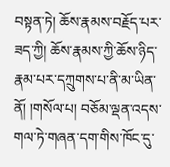བསྟན་ཏེ། ཆོས་རྣམས་བརྗོད་པར་ཟད་ཀྱི། ཆོས་རྣམས་ཀྱི་ཆོས་ཉིད་རྣམ་པར་དཀྲུགས་པ་ནི་མ་ཡིན་ནོ། །གསོལ་པ། བཅོམ་ལྡན་འདས་གལ་ཏེ་གཞན་དག་གིས་ཁོང་དུ་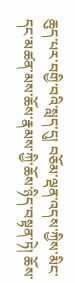ཆུད་པར་བགྱི་བའི་སླད་དུ། བཅོམ་ལྡན་འདས་ཀྱིས་མིང་དང་མཚན་མས་ཆོས་རྣམས་ཀྱི་ཆོས་ཉིད་བསྟན་ཏེ། ཆོས་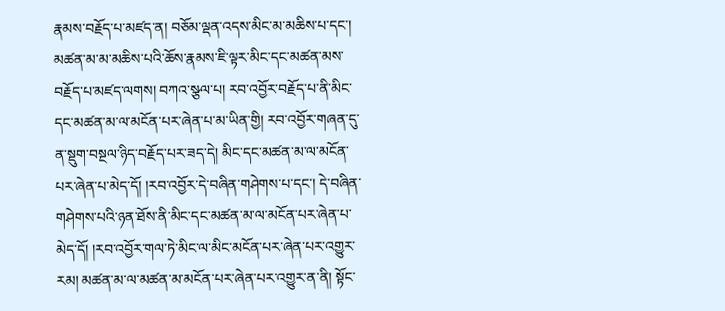རྣམས་བརྗོད་པ་མཛད་ན། བཅོམ་ལྡན་འདས་མིང་མ་མཆིས་པ་དང་། མཚན་མ་མ་མཆིས་པའི་ཆོས་རྣམས་ཇི་ལྟར་མིང་དང་མཚན་མས་བརྗོད་པ་མཛད་ལགས། བཀའ་སྩལ་པ། རབ་འབྱོར་བརྗོད་པ་ནི་མིང་དང་མཚན་མ་ལ་མངོན་པར་ཞེན་པ་མ་ཡིན་གྱི། རབ་འབྱོར་གཞན་དུ་ན་སྡུག་བསྔལ་ཉིད་བརྗོད་པར་ཟད་དེ། མིང་དང་མཚན་མ་ལ་མངོན་པར་ཞེན་པ་མེད་དོ། །རབ་འབྱོར་དེ་བཞིན་གཤེགས་པ་དང་། དེ་བཞིན་གཤེགས་པའི་ཉན་ཐོས་ནི་མིང་དང་མཚན་མ་ལ་མངོན་པར་ཞེན་པ་མེད་དོ། །རབ་འབྱོར་གལ་ཏེ་མིང་ལ་མིང་མངོན་པར་ཞེན་པར་འགྱུར་རམ། མཚན་མ་ལ་མཚན་མ་མངོན་པར་ཞེན་པར་འགྱུར་ན་ནི། སྟོང་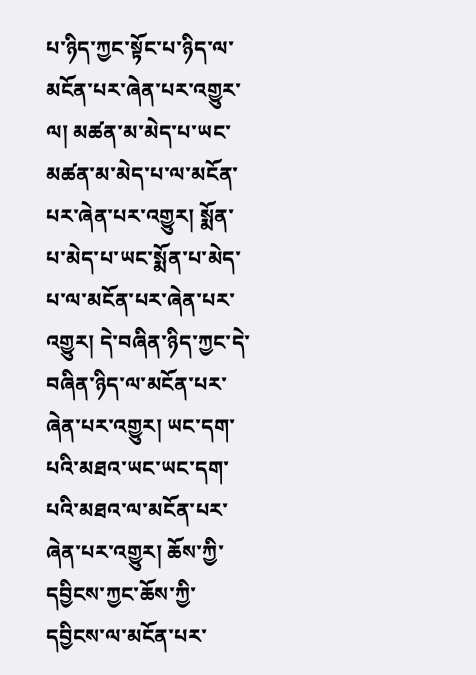པ་ཉིད་ཀྱང་སྟོང་པ་ཉིད་ལ་མངོན་པར་ཞེན་པར་འགྱུར་ལ། མཚན་མ་མེད་པ་ཡང་མཚན་མ་མེད་པ་ལ་མངོན་པར་ཞེན་པར་འགྱུར། སྨོན་པ་མེད་པ་ཡང་སྨོན་པ་མེད་པ་ལ་མངོན་པར་ཞེན་པར་འགྱུར། དེ་བཞིན་ཉིད་ཀྱང་དེ་བཞིན་ཉིད་ལ་མངོན་པར་ཞེན་པར་འགྱུར། ཡང་དག་པའི་མཐའ་ཡང་ཡང་དག་པའི་མཐའ་ལ་མངོན་པར་ཞེན་པར་འགྱུར། ཆོས་ཀྱི་དབྱིངས་ཀྱང་ཆོས་ཀྱི་དབྱིངས་ལ་མངོན་པར་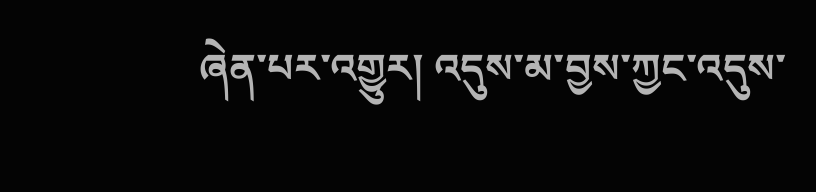ཞེན་པར་འགྱུར། འདུས་མ་བྱས་ཀྱང་འདུས་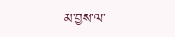མ་བྱས་ལ་